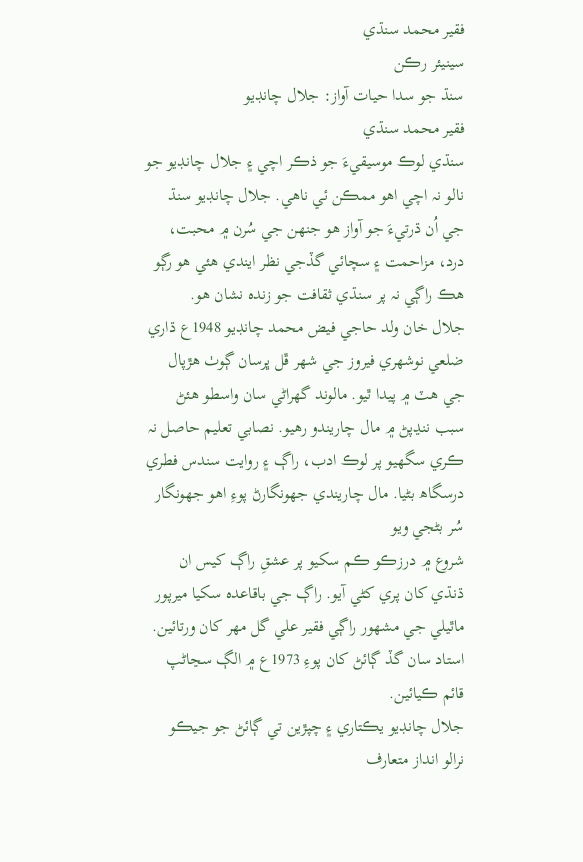فقير محمد سنڌي
سينيئر رڪن
سنڌ جو سدا حيات آواز: جلال چانڊيو
فقير محمد سنڌي
سنڌي لوڪ موسيقيءَ جو ذڪر اچي ۽ جلال چانڊيو جو نالو نہ اچي اهو ممڪن ئي ناهي. جلال چانڊيو سنڌ جي اُن ڌرتيءَ جو آواز هو جنهن جي سُرن ۾ محبت، درد، مزاحمت ۽ سچائي گڏجي نظر ايندي هئي هو رڳو هڪ راڳي نہ پر سنڌي ثقافت جو زنده نشان هو.
جلال خان ولد حاجي فيض محمد چانڊيو 1948ع ڌاري ضلعي نوشهري فيروز جي شهر ڦل ڀرسان ڳوٺ هڙپال جي هٽ ۾ پيدا ٿيو. مالوند گهراڻي سان واسطو هئڻ سبب ننڍپڻ ۾ مال چاريندو رهيو. نصابي تعليم حاصل نہ ڪري سگهيو پر لوڪ ادب، راڳ ۽ روايت سندس فطري درسگاھ بڻيا. مال چاريندي جهونگارڻ پوءِ اهو جهونگار سُر بڻجي ويو
شروع ۾ درزڪو ڪم سکيو پر عشقِ راڳ کيس ان ڌنڌي کان پري کڻي آيو. راڳ جي باقاعده سکيا ميرپور ماٿيلي جي مشهور راڳي فقير علي گل مهر کان ورتائين. استاد سان گڏ ڳائڻ کان پوءِ 1973ع ۾ الڳ سڃاڻپ قائم ڪيائين.
جلال چانڊيو يڪتاري ۽ چپڙين تي ڳائڻ جو جيڪو نرالو انداز متعارف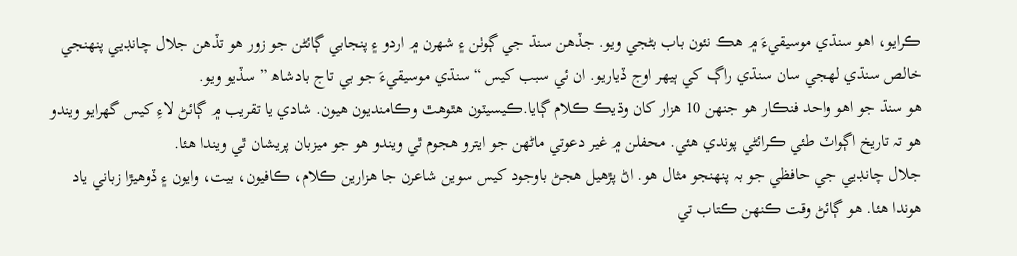ڪرايو، اهو سنڌي موسيقيءَ ۾ هڪ نئون باب بڻجي ويو. جڏهن سنڌ جي ڳوٺن ۽ شهرن ۾ اردو ۽ پنجابي ڳائڻن جو زور هو تڏهن جلال چانڊيي پنهنجي خالص سنڌي لهجي سان سنڌي راڳ کي ٻيهر اوج ڏياريو. ان ئي سبب کيس “سنڌي موسيقيءَ جو بي تاج بادشاھ ” سڏيو ويو.
هو سنڌ جو اهو واحد فنڪار هو جنهن 10 هزار کان وڌيڪ ڪلام ڳايا.ڪيسيٽون هٿوهٿ وڪامنديون هيون. شادي يا تقريب ۾ ڳائڻ لاءِ کيس گهرايو ويندو هو تہ تاريخ اڳواٽ طئي ڪرائڻي پوندي هئي. محفلن ۾ غير دعوتي ماڻهن جو ايترو هجوم ٿي ويندو هو جو ميزبان پريشان ٿي ويندا هئا.
جلال چانڊيي جي حافظي جو بہ پنهنجو مثال هو. اڻ پڙهيل هجڻ باوجود کيس سوين شاعرن جا هزارين ڪلام، ڪافيون، بيت، وايون ۽ ڏوهيڙا زباني ياد هوندا هئا. هو ڳائڻ وقت ڪنهن ڪتاب تي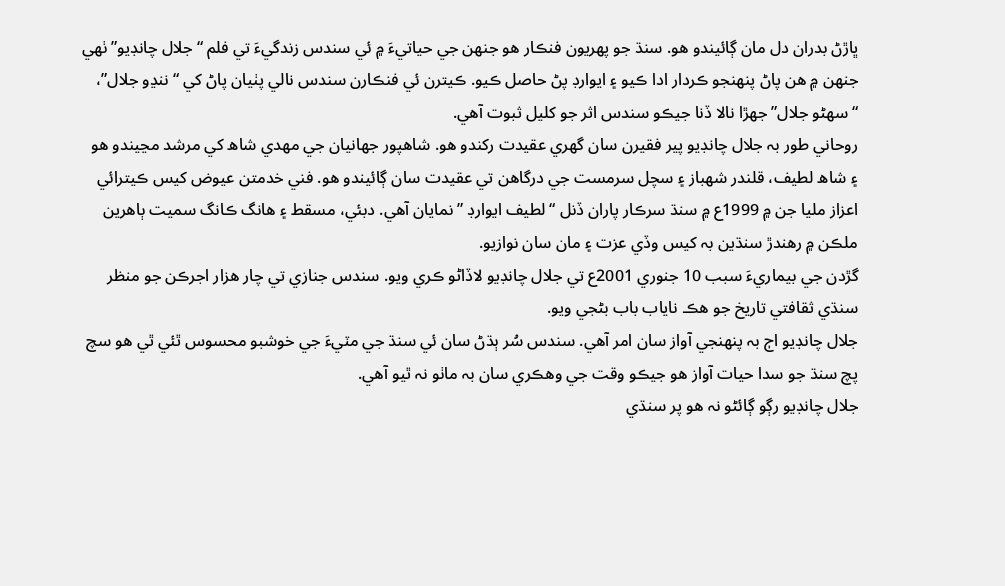ڀاڙڻ بدران دل مان ڳائيندو هو. سنڌ جو پهريون فنڪار هو جنهن جي حياتيءَ ۾ ئي سندس زندگيءَ تي فلم “جلال چانڊيو” ٺهي جنهن ۾ هن پاڻ پنهنجو ڪردار ادا ڪيو ۽ ايوارڊ پڻ حاصل ڪيو. ڪيترن ئي فنڪارن سندس نالي پٺيان پاڻ کي “ننڍو جلال”، “سهڻو جلال” جهڙا نالا ڏنا جيڪو سندس اثر جو کليل ثبوت آهي.
روحاني طور بہ جلال چانڊيو پير فقيرن سان گهري عقيدت رکندو هو. شاهپور جهانيان جي مهدي شاھ کي مرشد مڃيندو هو ۽ شاھ لطيف، قلندر شهباز ۽ سچل سرمست جي درگاهن تي عقيدت سان ڳائيندو هو. فني خدمتن عيوض کيس ڪيترائي اعزاز مليا جن ۾ 1999ع ۾ سنڌ سرڪار پاران ڏنل “لطيف ايوارڊ ” نمايان آهي. دبئي، مسقط ۽ هانگ ڪانگ سميت ٻاهرين ملڪن ۾ رهندڙ سنڌين بہ کيس وڏي عزت ۽ مان سان نوازيو.
گڙدن جي بيماريءَ سبب 10 جنوري 2001ع تي جلال چانڊيو لاڏاڻو ڪري ويو. سندس جنازي تي چار هزار اجرڪن جو منظر سنڌي ثقافتي تاريخ جو هڪ ناياب باب بڻجي ويو.
جلال چانڊيو اڄ بہ پنهنجي آواز سان امر آهي. سندس سُر ٻڌڻ سان ئي سنڌ جي مٽيءَ جي خوشبو محسوس ٿئي ٿي هو سچ پچ سنڌ جو سدا حيات آواز هو جيڪو وقت جي وهڪري سان بہ ماٺو نہ ٿيو آهي.
جلال چانڊيو رڳو ڳائڻو نہ هو پر سنڌي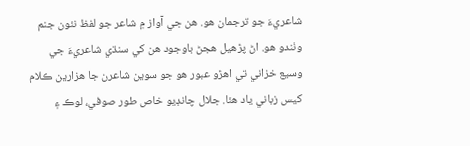شاعريءَ جو ترجمان هو. هن جي آواز ۾ شاعر جو لفظ نئون جنم وٺندو هو. اڻ پڙهيل هجڻ باوجود هن کي سنڌي شاعريءَ جي وسيع خزاني تي اهڙو عبور هو جو سوين شاعرن جا هزارين ڪلام کيس زباني ياد هئا. جلال چانڊيو خاص طور صوفي، لوڪ ۽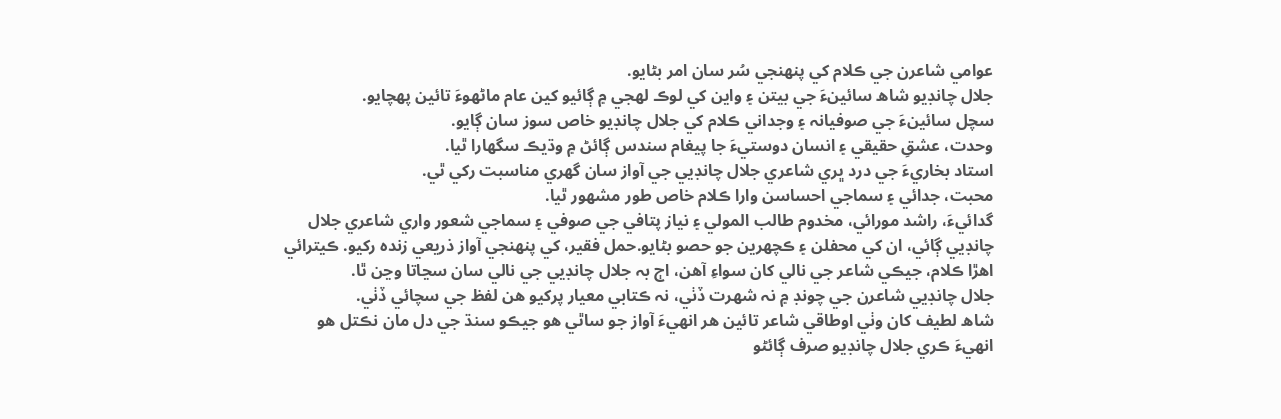عوامي شاعرن جي ڪلام کي پنهنجي سُر سان امر بڻايو.
جلال چانڊيو شاھ سائينءَ جي بيتن ۽ واين کي لوڪ لهجي ۾ ڳائيو کين عام ماڻهوءَ تائين پهچايو.
سچل سائينءَ جي صوفيانہ ۽ وجداني ڪلام کي جلال چانڊيو خاص سوز سان ڳايو.
وحدت، عشقِ حقيقي ۽ انسان دوستيءَ جا پيغام سندس ڳائڻ ۾ وڌيڪ سگهارا ٿيا.
استاد بخاريءَ جي درد ڀري شاعري جلال چانڊيي جي آواز سان گهري مناسبت رکي ٿي.
محبت، جدائي ۽ سماجي احساسن وارا ڪلام خاص طور مشهور ٿيا.
گدائيءَ، راشد مورائي، مخدوم طالب المولي ۽ نياز پتافي جي صوفي ۽ سماجي شعور واري شاعري جلال چانڊيي ڳائي، ان کي محفلن ۽ ڪچهرين جو حصو بڻايو.حمل فقير، کي پنهنجي آواز ذريعي زنده رکيو. ڪيترائي اهڙا ڪلام، جيڪي شاعر جي نالي کان سواءِ آهن، اڄ بہ جلال چانڊيي جي نالي سان سڃاتا وڃن ٿا.
جلال چانڊيي شاعرن جي چونڊ ۾ نہ شهرت ڏٺي، نہ ڪتابي معيار پرکيو هن لفظ جي سچائي ڏٺي.
شاھ لطيف کان وٺي اوطاقي شاعر تائين هر انهيءَ آواز جو ساٿي هو جيڪو سنڌ جي دل مان نڪتل هو انهيءَ ڪري جلال چانڊيو صرف ڳائڻو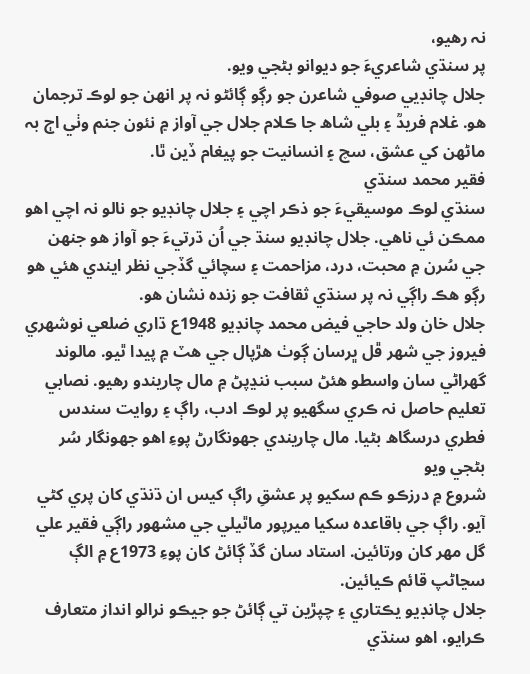نہ رهيو،
پر سنڌي شاعريءَ جو ديوانو بڻجي ويو.
جلال چانڊيي صوفي شاعرن جو رڳو ڳائڻو نہ پر انهن جو لوڪ ترجمان هو. غلام فريدؒ ۽ بلي شاھ جا ڪلام جلال جي آواز ۾ نئون جنم وٺي اڄ بہ ماڻهن کي عشق، سچ ۽ انسانيت جو پيغام ڏين ٿا.
فقير محمد سنڌي
سنڌي لوڪ موسيقيءَ جو ذڪر اچي ۽ جلال چانڊيو جو نالو نہ اچي اهو ممڪن ئي ناهي. جلال چانڊيو سنڌ جي اُن ڌرتيءَ جو آواز هو جنهن جي سُرن ۾ محبت، درد، مزاحمت ۽ سچائي گڏجي نظر ايندي هئي هو رڳو هڪ راڳي نہ پر سنڌي ثقافت جو زنده نشان هو.
جلال خان ولد حاجي فيض محمد چانڊيو 1948ع ڌاري ضلعي نوشهري فيروز جي شهر ڦل ڀرسان ڳوٺ هڙپال جي هٽ ۾ پيدا ٿيو. مالوند گهراڻي سان واسطو هئڻ سبب ننڍپڻ ۾ مال چاريندو رهيو. نصابي تعليم حاصل نہ ڪري سگهيو پر لوڪ ادب، راڳ ۽ روايت سندس فطري درسگاھ بڻيا. مال چاريندي جهونگارڻ پوءِ اهو جهونگار سُر بڻجي ويو
شروع ۾ درزڪو ڪم سکيو پر عشقِ راڳ کيس ان ڌنڌي کان پري کڻي آيو. راڳ جي باقاعده سکيا ميرپور ماٿيلي جي مشهور راڳي فقير علي گل مهر کان ورتائين. استاد سان گڏ ڳائڻ کان پوءِ 1973ع ۾ الڳ سڃاڻپ قائم ڪيائين.
جلال چانڊيو يڪتاري ۽ چپڙين تي ڳائڻ جو جيڪو نرالو انداز متعارف ڪرايو، اهو سنڌي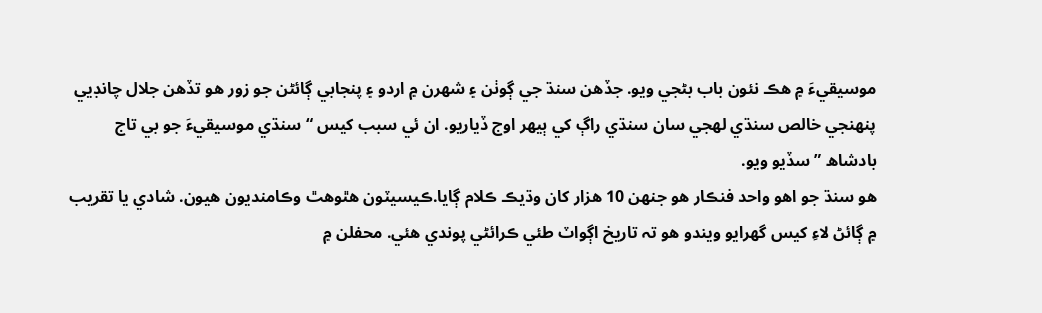موسيقيءَ ۾ هڪ نئون باب بڻجي ويو. جڏهن سنڌ جي ڳوٺن ۽ شهرن ۾ اردو ۽ پنجابي ڳائڻن جو زور هو تڏهن جلال چانڊيي پنهنجي خالص سنڌي لهجي سان سنڌي راڳ کي ٻيهر اوج ڏياريو. ان ئي سبب کيس “سنڌي موسيقيءَ جو بي تاج بادشاھ ” سڏيو ويو.
هو سنڌ جو اهو واحد فنڪار هو جنهن 10 هزار کان وڌيڪ ڪلام ڳايا.ڪيسيٽون هٿوهٿ وڪامنديون هيون. شادي يا تقريب ۾ ڳائڻ لاءِ کيس گهرايو ويندو هو تہ تاريخ اڳواٽ طئي ڪرائڻي پوندي هئي. محفلن ۾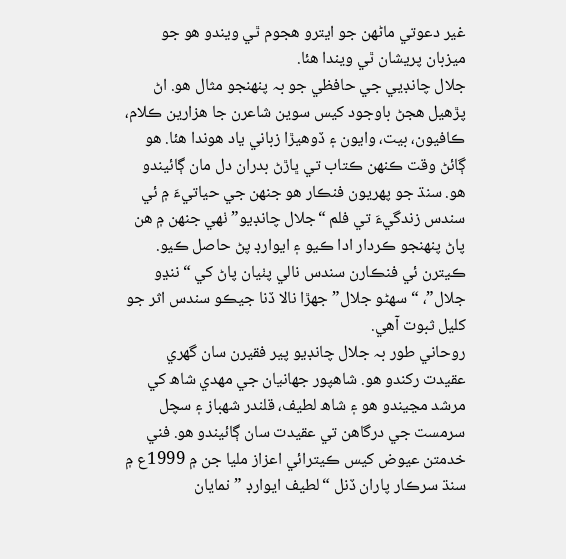غير دعوتي ماڻهن جو ايترو هجوم ٿي ويندو هو جو ميزبان پريشان ٿي ويندا هئا.
جلال چانڊيي جي حافظي جو بہ پنهنجو مثال هو. اڻ پڙهيل هجڻ باوجود کيس سوين شاعرن جا هزارين ڪلام، ڪافيون، بيت، وايون ۽ ڏوهيڙا زباني ياد هوندا هئا. هو ڳائڻ وقت ڪنهن ڪتاب تي ڀاڙڻ بدران دل مان ڳائيندو هو. سنڌ جو پهريون فنڪار هو جنهن جي حياتيءَ ۾ ئي سندس زندگيءَ تي فلم “جلال چانڊيو” ٺهي جنهن ۾ هن پاڻ پنهنجو ڪردار ادا ڪيو ۽ ايوارڊ پڻ حاصل ڪيو. ڪيترن ئي فنڪارن سندس نالي پٺيان پاڻ کي “ننڍو جلال”، “سهڻو جلال” جهڙا نالا ڏنا جيڪو سندس اثر جو کليل ثبوت آهي.
روحاني طور بہ جلال چانڊيو پير فقيرن سان گهري عقيدت رکندو هو. شاهپور جهانيان جي مهدي شاھ کي مرشد مڃيندو هو ۽ شاھ لطيف، قلندر شهباز ۽ سچل سرمست جي درگاهن تي عقيدت سان ڳائيندو هو. فني خدمتن عيوض کيس ڪيترائي اعزاز مليا جن ۾ 1999ع ۾ سنڌ سرڪار پاران ڏنل “لطيف ايوارڊ ” نمايان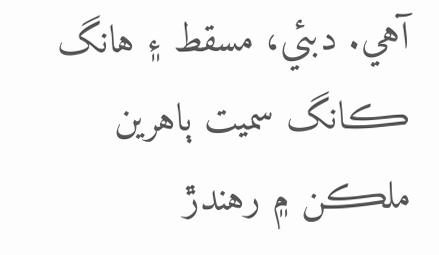آهي. دبئي، مسقط ۽ هانگ ڪانگ سميت ٻاهرين ملڪن ۾ رهندڙ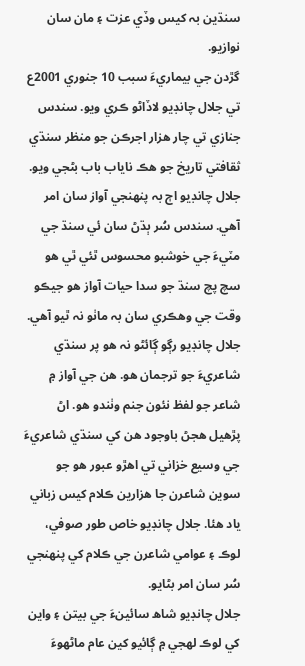سنڌين بہ کيس وڏي عزت ۽ مان سان نوازيو.
گڙدن جي بيماريءَ سبب 10 جنوري 2001ع تي جلال چانڊيو لاڏاڻو ڪري ويو. سندس جنازي تي چار هزار اجرڪن جو منظر سنڌي ثقافتي تاريخ جو هڪ ناياب باب بڻجي ويو.
جلال چانڊيو اڄ بہ پنهنجي آواز سان امر آهي. سندس سُر ٻڌڻ سان ئي سنڌ جي مٽيءَ جي خوشبو محسوس ٿئي ٿي هو سچ پچ سنڌ جو سدا حيات آواز هو جيڪو وقت جي وهڪري سان بہ ماٺو نہ ٿيو آهي.
جلال چانڊيو رڳو ڳائڻو نہ هو پر سنڌي شاعريءَ جو ترجمان هو. هن جي آواز ۾ شاعر جو لفظ نئون جنم وٺندو هو. اڻ پڙهيل هجڻ باوجود هن کي سنڌي شاعريءَ جي وسيع خزاني تي اهڙو عبور هو جو سوين شاعرن جا هزارين ڪلام کيس زباني ياد هئا. جلال چانڊيو خاص طور صوفي، لوڪ ۽ عوامي شاعرن جي ڪلام کي پنهنجي سُر سان امر بڻايو.
جلال چانڊيو شاھ سائينءَ جي بيتن ۽ واين کي لوڪ لهجي ۾ ڳائيو کين عام ماڻهوءَ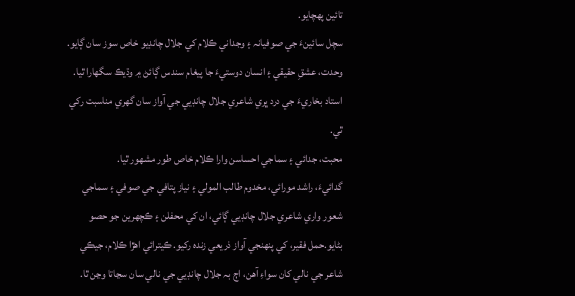تائين پهچايو.
سچل سائينءَ جي صوفيانہ ۽ وجداني ڪلام کي جلال چانڊيو خاص سوز سان ڳايو.
وحدت، عشقِ حقيقي ۽ انسان دوستيءَ جا پيغام سندس ڳائڻ ۾ وڌيڪ سگهارا ٿيا.
استاد بخاريءَ جي درد ڀري شاعري جلال چانڊيي جي آواز سان گهري مناسبت رکي ٿي.
محبت، جدائي ۽ سماجي احساسن وارا ڪلام خاص طور مشهور ٿيا.
گدائيءَ، راشد مورائي، مخدوم طالب المولي ۽ نياز پتافي جي صوفي ۽ سماجي شعور واري شاعري جلال چانڊيي ڳائي، ان کي محفلن ۽ ڪچهرين جو حصو بڻايو.حمل فقير، کي پنهنجي آواز ذريعي زنده رکيو. ڪيترائي اهڙا ڪلام، جيڪي شاعر جي نالي کان سواءِ آهن، اڄ بہ جلال چانڊيي جي نالي سان سڃاتا وڃن ٿا.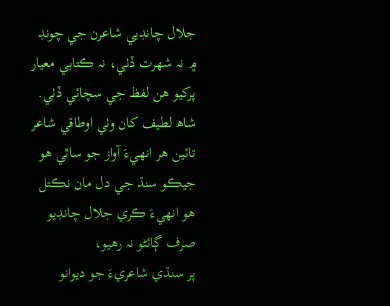جلال چانڊيي شاعرن جي چونڊ ۾ نہ شهرت ڏٺي، نہ ڪتابي معيار پرکيو هن لفظ جي سچائي ڏٺي.
شاھ لطيف کان وٺي اوطاقي شاعر تائين هر انهيءَ آواز جو ساٿي هو جيڪو سنڌ جي دل مان نڪتل هو انهيءَ ڪري جلال چانڊيو صرف ڳائڻو نہ رهيو،
پر سنڌي شاعريءَ جو ديوانو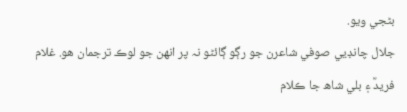بڻجي ويو.
جلال چانڊيي صوفي شاعرن جو رڳو ڳائڻو نہ پر انهن جو لوڪ ترجمان هو. غلام فريدؒ ۽ بلي شاھ جا ڪلام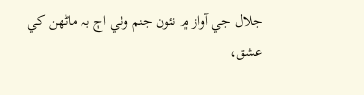جلال جي آواز ۾ نئون جنم وٺي اڄ بہ ماڻهن کي عشق،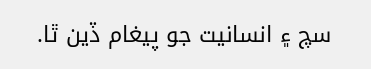سچ ۽ انسانيت جو پيغام ڏين ٿا.